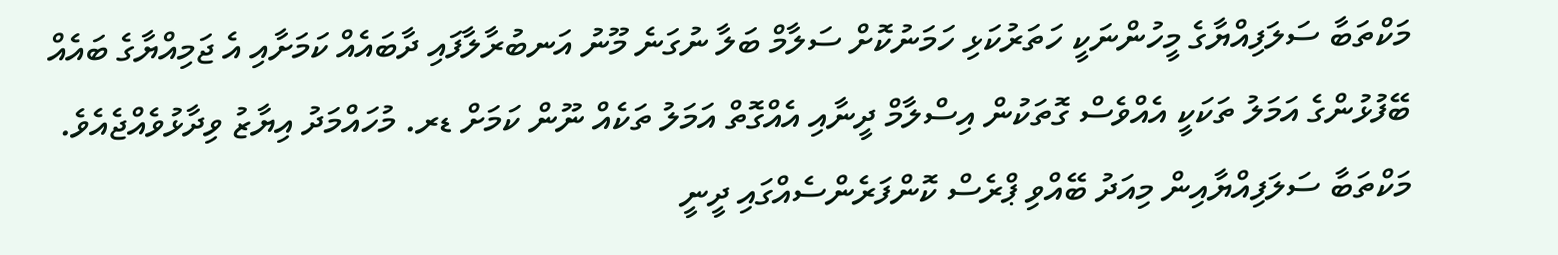މަކްތަބާ ސަލަފިއްޔާގެ މީހުންނަކީ ހަތަރުކަޅި ހަމަނުކޮށް ސަލާމް ބަލާ ނުގަނެ މޫނު އަނބުރާލާފައި ދާބައެއް ކަމަށާއި އެ ޖަމިއްޔާގެ ބައެއް ބޭފުޅުންގެ އަމަލު ތަކަކީ އެއްވެސް ގޮތަކުން އިސްލާމް ދީނާއި އެއްގޮތް އަމަލު ތަކެއް ނޫން ކަމަށް ޑރ. މުހައްމަދު އިޔާޒު ވިދާޅުވެއްޖެއެވެ.
މަކްތަބާ ސަލަފިއްޔާއިން މިއަދު ބޭއްވި ޕްރެސް ކޮންފަރެންސެއްގައި ދީނީ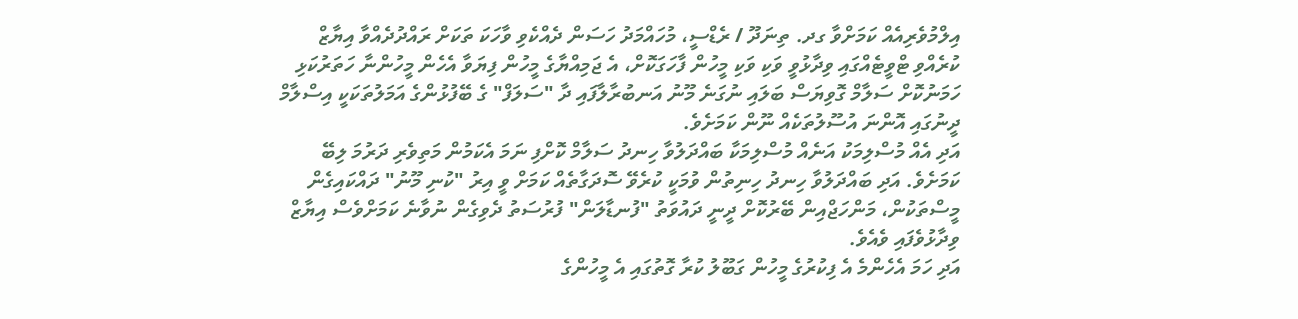އިލްމުވެރިއެއް ކަމަށްވާ ގދ. ތިނަދޫ / ރެޑްސީ، މުހައްމަދު ހަސަން ދެއްކެވި ވާހަކަ ތަކަށް ރައްދުދެއްވާ އިޔާޒް ކުރެއްވި ޓްވީޓެއްގައި ވިދާޅުވީ ވަކި ވަކި މީހުން ފާހަގަކޮށް، އެ ޖަމިއްޔާގެ މީހުން ފިޔަވާ އެހެން މީހުންނާ ހަތަރުކަޅި ހަމަނުކޮށް ސަލާމް ގޮވިޔަސް ބަލައި ނުގަނެ މޫނު އަނބުރާލާފައި ދާ "ސަލަފް" ގެ ބޭފުޅުންގެ އަމަލުތަކަކީ އިސްލާމް ދީނުގައި އޮންނަ އުސޫލުތަކެއް ނޫން ކަމަށެވެ.
އަދި އެއް މުސްލިމަކު އަނެއް މުސްލިމަކާ ބައްދަލުވާ ހިނދު ސަލާމް ކޮށްފި ނަމަ އެކަމުން މަތިވެރި ދަރުމަ ލިބޭ ކަމަށެވެ. އަދި ބައްދަލުވާ ހިނދު ހިނިތުން ވުމަކީ ކުރެވޭ ސޮދަގާތެއް ކަމަށް ވީ އިރު "ކުނި މޫނު" ދައްކައިގެން މީސްތަކުން، މަންހަޖްއިން ބޭރުކޮށް ދީނީ ދައުވަތު "ފުނޑާލަން" ފުރުސަތު ދެވިގެން ނުވާނެ ކަމަށްވެސް އިޔާޒް ވިދާޅުވެފައި ވެއެވެ.
އަދި ހަމަ އެހެންމެ އެ ފިކުރުގެ މީހުން ގަބޫލު ކުރާ ގޮތުގައި އެ މީހުންގެ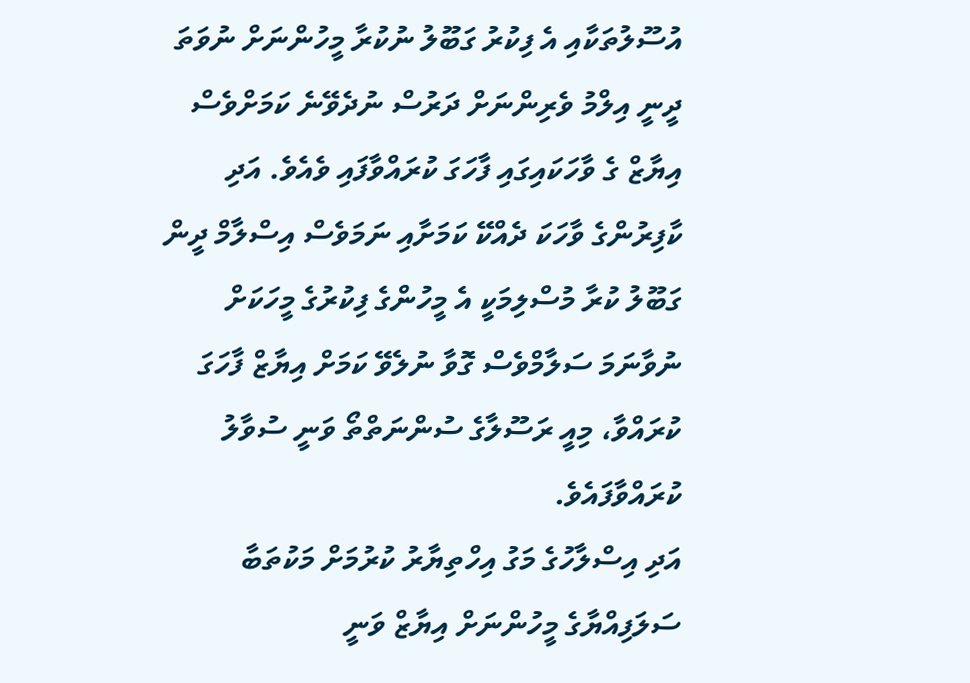އުސޫލުތަކާއި އެ ފިކުރު ގަބޫލު ނުކުރާ މީހުންނަށް ނުވަތަ ދީނީ އިލްމު ވެރިންނަށް ދަރުސް ނުދެވޭނެ ކަމަށްވެސް އިޔާޒް ގެ ވާހަކައިގައި ފާހަގަ ކުރައްވާފައި ވެއެވެ. އަދި ކާފިރުންގެ ވާހަކަ ދެއްކޭ ކަމަށާއި ނަމަވެސް އިސްލާމް ދީން ގަބޫލު ކުރާ މުސްލިމަކީ އެ މީހުންގެ ފިކުރުގެ މީހަކަށް ނުވާނަމަ ސަލާމްވެސް ގޮވާ ނުލެވޭ ކަމަށް އިޔާޒް ފާހަގަ ކުރައްވާ، މިއީ ރަސޫލާގެ ސުންނަތްތޯ ވަނީ ސުވާލު ކުރައްވާފައެވެ.
އަދި އިސްލާހުގެ މަގު އިހްތިޔާރު ކުރުމަށް މަކުތަބާ ސަލަފިއްޔާގެ މީހުންނަށް އިޔާޒް ވަނީ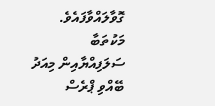ގޮވާލައްވާފައެވެ.
މަކުތަބާ ސަލަފިއްޔާއިން މިއަދު ބޭއްވި ޕްރެސް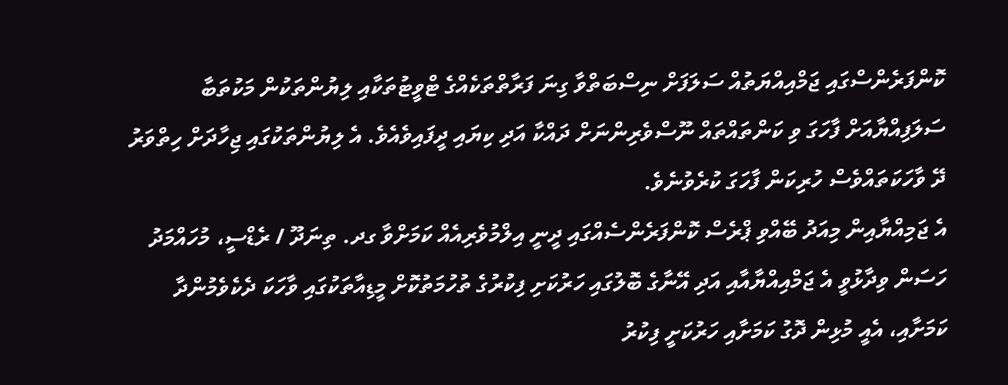ކޮންފަރެންސްގައި ޖަމްއިއްޔަތުއް ސަލަފަށް ނިސްބަތްވާ ގިނަ ފަރާތްތަކެއްގެ ޓްވީޓުތަކާއި ލިޔުންތަކުން މަކުތަބާ ސަލަފިއްޔާއަށް ފާހަގަ ވި ކަންތައްތައް ނޫސްވެރިންނަށް ދައްކާ އަދި ކިޔައި ދީފައިވެއެވެ. އެ ލިޔުންތަކުގައި ޖިހާދަށް ހިތްވަރު ދޭ ވާހަކަތައްވެސް ހުރިކަން ފާހަގަ ކުރެވުނެވެ.
އެ ޖަމިއްޔާއިން މިއަދު ބޭއްވި ޕްރެސް ކޮންފަރެންސެއްގައި ދީނީ އިލްމުވެރިއެއް ކަމަށްވާ ގދ. ތިނަދޫ / ރެޑްސީ، މުހައްމަދު ހަސަން ވިދާޅުވީ އެ ޖަމްއިއްޔާއާއި އަދި އޭނާގެ ބޮލުގައި ހަރުކަށި ފިކުރުގެ ތުހުމަތުކޮށް މީޑިއާތަކުގައި ވާހަކަ ދެކެވެމުންދާ ކަމަށާއި، އެއީ މުޅިން ދޮގު ކަމަށާއި ހަރުކަށީ ފިކުރު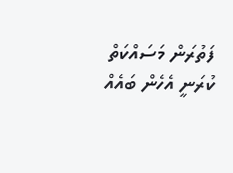ފަތުރަން މަސައްކަތް ކުރަނީ އެހެން ބައެއް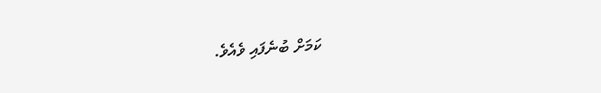ކަމަށް ބުނެފައި ވެއެވެ.